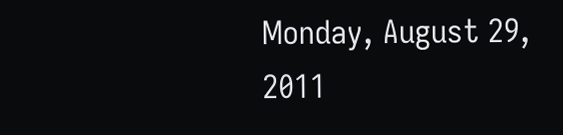Monday, August 29, 2011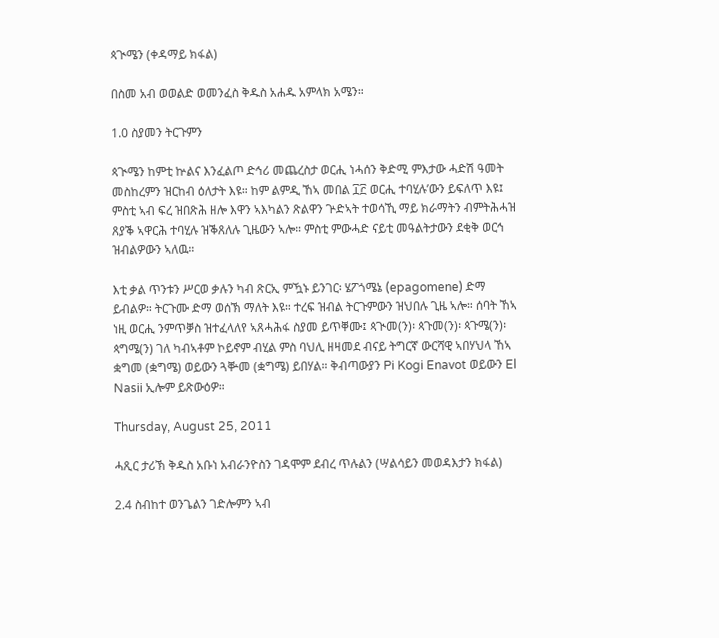ጳጒሜን (ቀዳማይ ክፋል)

በስመ አብ ወወልድ ወመንፈስ ቅዱስ አሐዱ አምላክ አሜን።

1.0 ስያመን ትርጉምን

ጳጒሜን ከምቲ ኵልና እንፈልጦ ድኅሪ መጨረስታ ወርሒ ነሓሰን ቅድሚ ምእታው ሓድሽ ዓመት መስከረምን ዝርከብ ዕለታት እዩ። ከም ልምዲ ኸኣ መበል ፲፫ ወርሒ ተባሂሉ’ውን ይፍለጥ እዩ፤ ምስቲ ኣብ ፍረ ዝበጽሕ ዘሎ እዋን ኣእካልን ጽልዋን ጕድኣት ተወሳኺ ማይ ክራማትን ብምትሕሓዝ ጸያቕ ኣዋርሕ ተባሂሉ ዝቕጸለሉ ጊዜውን ኣሎ። ምስቲ ምውሓድ ናይቲ መዓልትታውን ደቂቅ ወርኅ ዝብልዎውን ኣለዉ።

እቲ ቃል ጥንቱን ሥርወ ቃሉን ካብ ጽርኢ ምዃኑ ይንገር፡ ሄፖጎሜኔ (epagomene) ድማ ይብልዎ። ትርጉሙ ድማ ወሰኽ ማለት እዩ። ተረፍ ዝብል ትርጉምውን ዝህበሉ ጊዜ ኣሎ። ሰባት ኸኣ ነዚ ወርሒ ንምጥቓስ ዝተፈላለየ ኣጸሓሕፋ ስያመ ይጥቐሙ፤ ጳጒመ(ን)፡ ጳጉመ(ን)፡ ጳጉሜ(ን)፡ ጳግሜ(ን) ገለ ካብኣቶም ኮይኖም ብሂል ምስ ባህሊ ዘዛመደ ብናይ ትግርኛ ውርሻዊ ኣበሃህላ ኸኣ ቋግመ (ቋግሜ) ወይውን ጓቝመ (ቋግሜ) ይበሃል። ቅብጣውያን Pi Kogi Enavot ወይውን El Nasii ኢሎም ይጽውዕዎ።

Thursday, August 25, 2011

ሓጺር ታሪኽ ቅዱስ አቡነ አብራንዮስን ገዳሞም ደብረ ጥሉልን (ሣልሳይን መወዳእታን ክፋል)

2.4 ስብከተ ወንጌልን ገድሎምን ኣብ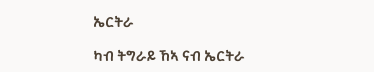ኤርትራ

ካብ ትግራይ ኸኣ ናብ ኤርትራ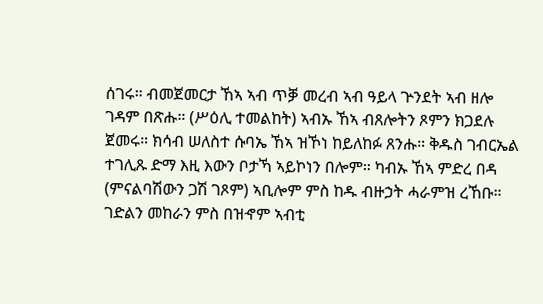ሰገሩ። ብመጀመርታ ኸኣ ኣብ ጥቓ መረብ ኣብ ዓይላ ጕንደት ኣብ ዘሎ ገዳም በጽሑ። (ሥዕሊ ተመልከት) ኣብኡ ኸኣ ብጸሎትን ጾምን ክጋደሉ ጀመሩ። ክሳብ ሠለስተ ሱባኤ ኸኣ ዝኾነ ከይለከፉ ጸንሑ። ቅዱስ ገብርኤል ተገሊጹ ድማ እዚ እውን ቦታኻ ኣይኮነን በሎም። ካብኡ ኸኣ ምድረ በዳ (ምናልባሽውን ጋሽ ገጾም) ኣቢሎም ምስ ከዱ ብዙኃት ሓራምዝ ረኸቡ። ገድልን መከራን ምስ በዝኆም ኣብቲ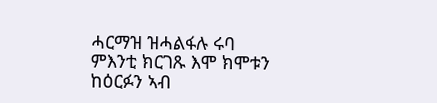ሓርማዝ ዝሓልፋሉ ሩባ ምእንቲ ክርገጹ እሞ ክሞቱን ከዕርፉን ኣብ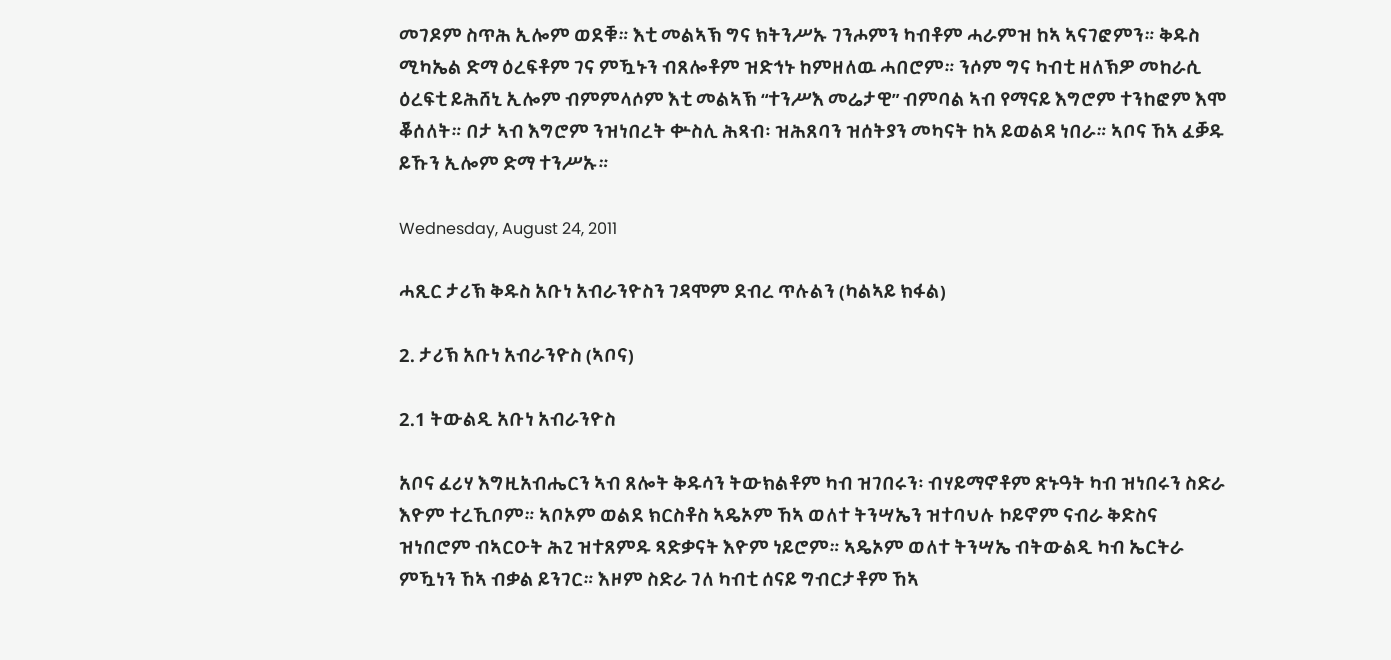መገዶም ስጥሕ ኢሎም ወደቑ። እቲ መልኣኽ ግና ክትንሥኡ ገንሖምን ካብቶም ሓራምዝ ከኣ ኣናገፎምን። ቅዱስ ሚካኤል ድማ ዕረፍቶም ገና ምዃኑን ብጸሎቶም ዝድኅኑ ከምዘለዉ ሓበሮም። ንሶም ግና ካብቲ ዘለኽዎ መከራሲ ዕረፍቲ ይሕሸኒ ኢሎም ብምምላሶም እቲ መልኣኽ “ተንሥእ መሬታዊ” ብምባል ኣብ የማናይ እግሮም ተንከፎም እሞ ቖሰለት። በታ ኣብ እግሮም ንዝነበረት ቍስሊ ሕጻብ፡ ዝሕጸባን ዝሰትያን መካናት ከኣ ይወልዳ ነበራ። ኣቦና ኸኣ ፈቓዱ ይኹን ኢሎም ድማ ተንሥኡ።

Wednesday, August 24, 2011

ሓጺር ታሪኽ ቅዱስ አቡነ አብራንዮስን ገዳሞም ደብረ ጥሉልን (ካልኣይ ክፋል)

2. ታሪኽ አቡነ አብራንዮስ (ኣቦና)

2.1 ትውልዲ አቡነ አብራንዮስ

አቦና ፈሪሃ እግዚአብሔርን ኣብ ጸሎት ቅዱሳን ትውክልቶም ካብ ዝገበሩን፡ ብሃይማኖቶም ጽኑዓት ካብ ዝነበሩን ስድራ እዮም ተረኺቦም። ኣቦኦም ወልደ ክርስቶስ ኣዴኦም ኸኣ ወለተ ትንሣኤን ዝተባህሉ ኮይኖም ናብራ ቅድስና ዝነበሮም ብኣርዑት ሕጊ ዝተጸምዱ ጻድቃናት እዮም ነይሮም። ኣዴኦም ወለተ ትንሣኤ ብትውልዲ ካብ ኤርትራ ምዃነን ኸኣ ብቃል ይንገር። እዞም ስድራ ገለ ካብቲ ሰናይ ግብርታቶም ኸኣ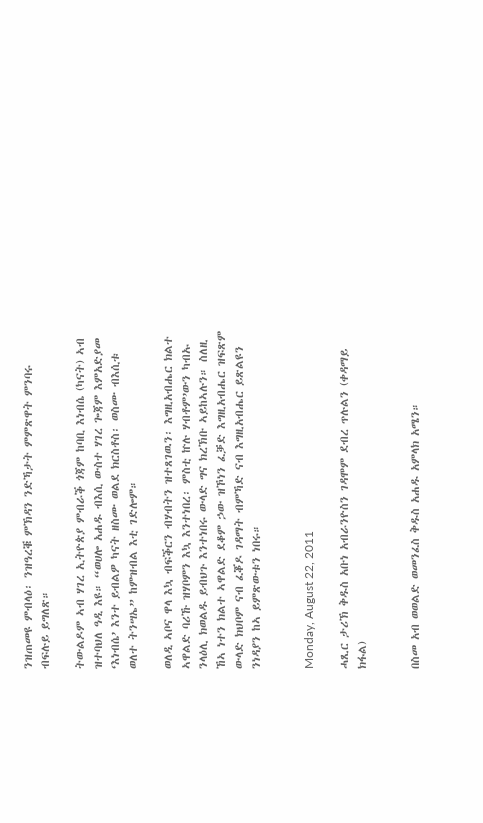ንዝጠመዩ ምብላዕ፡ ንዝዓረቑ ምኽዳን ንድኻታት ምምጽዋት ምንባሩ ብፍሉይ ይግለጽ።

ትውልዶም ኣብ ሃገረ ኢትዮጵያ ምብራቕ ጎጃም ከባቢ እነብሴ (ካናት) ኣብ ዝተባህለ ዓዲ እዩ። “ወሀሎ አሐዱ ብእሲ ውስተ ሃገረ ጐጃም እምአድያመ ‘እነብሴ’ እንተ ይብልዎ ካናት ዘስሙ ወልደ ክርስቶስ፡ ወስሙ ብእሲቱ ወለተ ትንሣኤ” ከምዝብል እቲ ገድሎም።

ወለዲ ኣቦና ዋላ እኳ ብፍቕርን ብሃብትን ዝተጸገዉን፡ እግዚአብሔር ክልተ ኣዋልድ ባሪኹ ዝሃቦምን እኳ እንተነበረ፡ ምስቲ ኵሉ ሃብቶም’ውን ካብኡ ንላዕሊ ክወልዱ ይብህጉ እንተነበሩ ውላድ ግና ክረኽቡ ኣይከኣሉን። ስለዚ ኸኣ ነተን ክልተ ኣዋልድ ደቆም ኃው ዝኾነን ፈቓድ እግዚአብሔር ዝፍጽም ውላድ ክህቦም ናብ ፈቖዶ ገዳማት ብምኻድ ናብ እግዚአብሔር ይጽልዩን ንነዳያን ከኣ ይምጽውቱን ነበሩ።


Monday, August 22, 2011

ሓጺር ታሪኽ ቅዱስ አቡነ አብራንዮስን ገዳሞም ደብረ ጥሉልን (ቀዳማይ ክፋል)


በስመ አብ ወወልድ ወመንፈስ ቅዱስ አሐዱ አምላክ አሜን።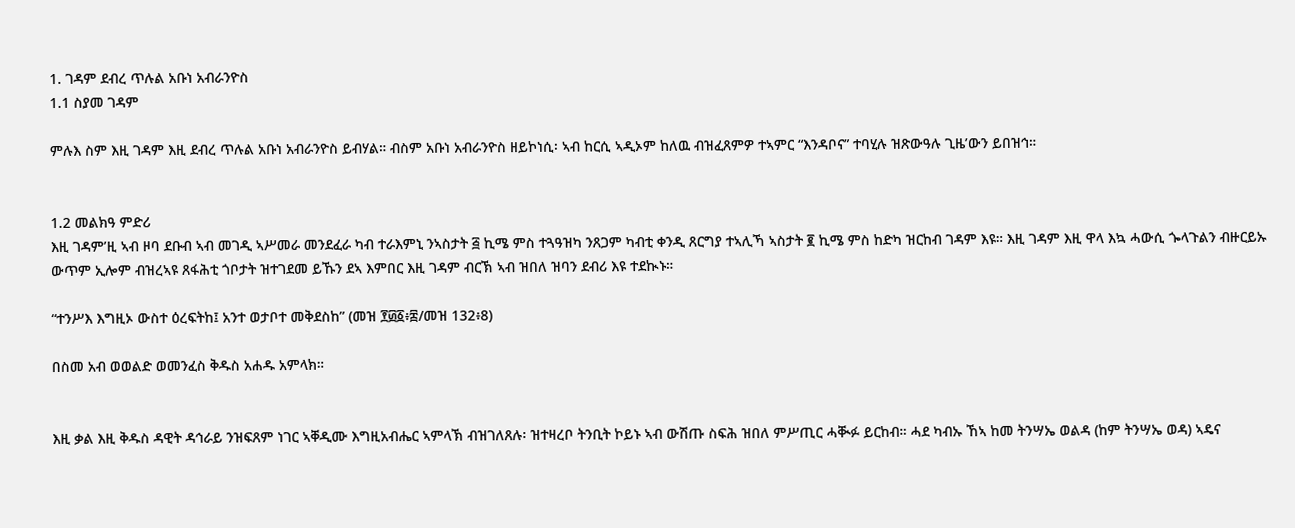1. ገዳም ደብረ ጥሉል አቡነ አብራንዮስ
1.1 ስያመ ገዳም

ምሉእ ስም እዚ ገዳም እዚ ደብረ ጥሉል አቡነ አብራንዮስ ይብሃል። ብስም አቡነ አብራንዮስ ዘይኮነሲ፡ ኣብ ከርሲ ኣዲኦም ከለዉ ብዝፈጸምዎ ተኣምር “እንዳቦና” ተባሂሉ ዝጽውዓሉ ጊዜ’ውን ይበዝኅ።


1.2 መልክዓ ምድሪ
እዚ ገዳም’ዚ ኣብ ዞባ ደቡብ ኣብ መገዲ ኣሥመራ መንደፈራ ካብ ተራእምኒ ንኣስታት ፭ ኪሜ ምስ ተጓዓዝካ ንጸጋም ካብቲ ቀንዲ ጸርግያ ተኣሊኻ ኣስታት ፪ ኪሜ ምስ ከድካ ዝርከብ ገዳም እዩ። እዚ ገዳም እዚ ዋላ እኳ ሓውሲ ጐላጉልን ብዙርይኡ ውጥም ኢሎም ብዝረኣዩ ጸፋሕቲ ጎቦታት ዝተገደመ ይኹን ደኣ እምበር እዚ ገዳም ብርኽ ኣብ ዝበለ ዝባን ደብሪ እዩ ተደኲኑ።

“ተንሥእ እግዚኦ ውስተ ዕረፍትከ፤ አንተ ወታቦተ መቅደስከ” (መዝ ፻፴፩፥፰/መዝ 132፥8)

በስመ አብ ወወልድ ወመንፈስ ቅዱስ አሐዱ አምላክ።


እዚ ቃል እዚ ቅዱስ ዳዊት ዳኅራይ ንዝፍጸም ነገር ኣቐዲሙ እግዚአብሔር ኣምላኽ ብዝገለጸሉ፡ ዝተዛረቦ ትንቢት ኮይኑ ኣብ ውሽጡ ስፍሕ ዝበለ ምሥጢር ሓቚፉ ይርከብ። ሓደ ካብኡ ኸኣ ከመ ትንሣኤ ወልዳ (ከም ትንሣኤ ወዳ) ኣዴና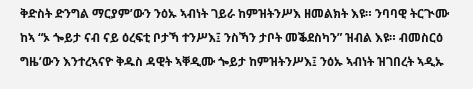ቅድስት ድንግል ማርያም’ውን ንዕኡ ኣብነት ገይራ ከምዝትንሥእ ዘመልክት እዩ። ንባባዊ ትርጒሙ ከኣ “ኦ ጐይታ ናብ ናይ ዕረፍቲ ቦታኻ ተንሥእ፤ ንስኻን ታቦት መቕደስካን” ዝብል እዩ። ብመስርዕ ግዜ’ውን እንተረኣናዮ ቅዱስ ዳዊት ኣቐዲሙ ጐይታ ከምዝትንሥእ፤ ንዕኡ ኣብነት ዝገበረት ኣዲኡ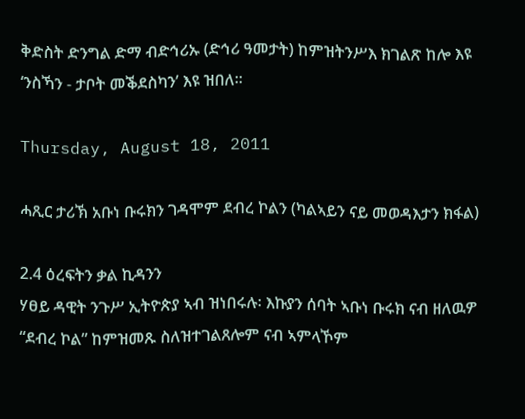ቅድስት ድንግል ድማ ብድኅሪኡ (ድኅሪ ዓመታት) ከምዝትንሥእ ክገልጽ ከሎ እዩ ‘ንስኻን - ታቦት መቕደስካን’ እዩ ዝበለ።

Thursday, August 18, 2011

ሓጺር ታሪኽ አቡነ ቡሩክን ገዳሞም ደብረ ኮልን (ካልኣይን ናይ መወዳእታን ክፋል)

2.4 ዕረፍትን ቃል ኪዳንን
ሃፀይ ዳዊት ንጉሥ ኢትዮጵያ ኣብ ዝነበሩሉ፡ እኩያን ሰባት ኣቡነ ቡሩክ ናብ ዘለዉዎ “ደብረ ኮል” ከምዝመጹ ስለዝተገልጸሎም ናብ ኣምላኾም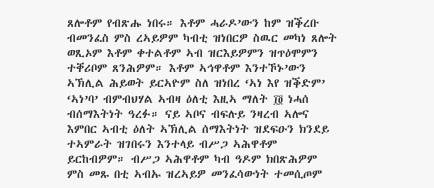ጸሎቶም የብጽሑ ነበሩ። እቶም ሓራዶ’ውን ከም ዝቕረቡ ብመንፈስ ምስ ረኣይዎም ካብቲ ዝነበርዎ ስዉር መካነ ጸሎት ወጺኦም እቶም ቀተልቶም ኣብ ዝርእይዎምን ዝጥዕሞምን ተቐሪቦም ጸንሕዎም። እቶም ኣኅዋቶም እንተኾኑ’ውን ኣኽሊል ሕይወት ይርኣዮም ስለ ዝነበረ ‘ኣነ እየ ዝቕድም’ ‘ኣነ’ባ’ ብምብህሃል ኣብዛ ዕለቲ እዚኣ ማለት ፲፬ ነሓሰ ብሰማእትነት ዓረፉ። ናይ ኣቦና ብፍሉይ ንዛረብ ኣሎና እምበር ኣብቲ ዕለት ኣኽሊል ሰማእትነት ዝደፍዑን ክንደይ ተኣምራት ዝገበሩን እንተላይ ብሥጋ ኣሕዋቶም ይርከብዎም። ብሥጋ ኣሕዋቶም ካብ ዓዶም ክበጽሕዎም ምስ መጹ በቲ ኣብኡ ዝረኣይዎ መንፈሳውነት ተመሲጦም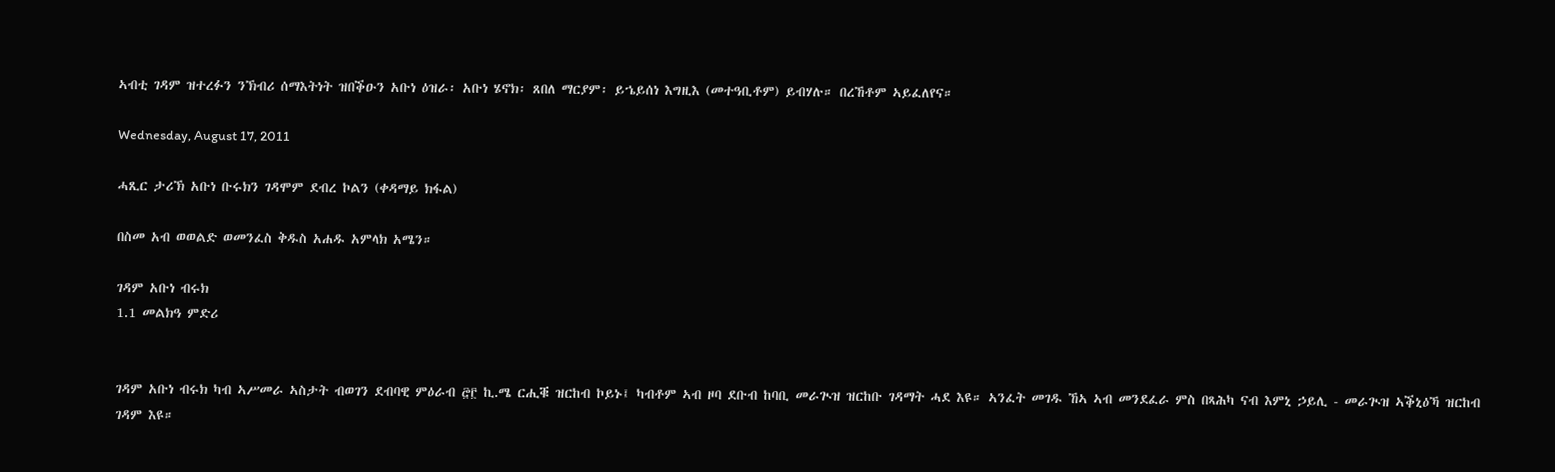ኣብቲ ገዳም ዝተረፉን ንኽብሪ ሰማእትነት ዝበቕዑን አቡነ ዕዝራ፡ አቡነ ሄኖክ፡ ጸበለ ማርያም፡ ይኄይሰነ እግዚእ (መተዓቢቶም) ይብሃሉ። በረኸቶም ኣይፈለየና።

Wednesday, August 17, 2011

ሓጺር ታሪኽ አቡነ ቡሩክን ገዳሞም ደብረ ኮልን (ቀዳማይ ክፋል)

በስመ አብ ወወልድ ወመንፈስ ቅዱስ አሐዱ አምላክ አሜን።

ገዳም አቡነ ብሩክ
1.1 መልክዓ ምድሪ


ገዳም አቡነ ብሩክ ካብ ኣሥመራ ኣስታት ብወገን ደብባዊ ምዕራብ ፸፫ ኪ.ሜ ርሒቑ ዝርከብ ኮይኑ፤ ካብቶም ኣብ ዞባ ደቡብ ከባቢ መራጒዝ ዝርከቡ ገዳማት ሓደ እዩ። ኣንፈት መገዱ ኸኣ ኣብ መንደፈራ ምስ በጻሕካ ናብ እምኒ ኃይሊ - መራጒዝ ኣቕኒዕኻ ዝርከብ ገዳም እዩ።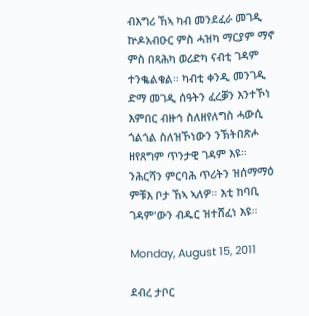ብእግሪ ኸኣ ካብ መንደፈራ መገዲ ኵዶአብዑር ምስ ሓዝካ ማርያም ማኖ ምስ በጻሕካ ወሪድካ ናብቲ ገዳም ተንቈልቁል። ካብቲ ቀንዲ መንገዲ ድማ መገዲ ሰዓትን ፈረቓን እንተኾነ እምበር ብዙኅ ስለዘየለግስ ሓውሲ ጎልጎል ስለዝኾነውን ንኽትበጽሖ ዘየጸግም ጥንታዊ ገዳም እዩ። ንሕርሻን ምርባሕ ጥሪትን ዝሰማማዕ ምቹእ ቦታ ኸኣ ኣለዎ። እቲ ከባቢ ገዳም'ውን ብዱር ዝተሸፈነ እዩ።

Monday, August 15, 2011

ደብረ ታቦር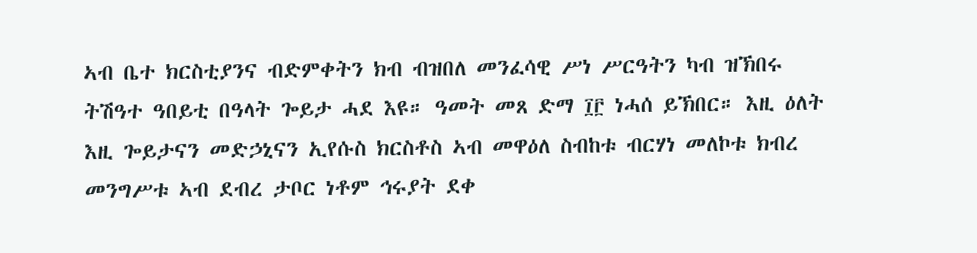ኣብ ቤተ ክርስቲያንና ብድምቀትን ክብ ብዝበለ መንፈሳዊ ሥነ ሥርዓትን ካብ ዝኽበሩ ትሽዓተ ዓበይቲ በዓላት ጐይታ ሓደ እዩ። ዓመት መጸ ድማ ፲፫ ነሓሰ ይኽበር። እዚ ዕለት እዚ ጐይታናን መድኃኒናን ኢየሱስ ክርስቶስ ኣብ መዋዕለ ስብከቱ ብርሃነ መለኮቱ ክብረ መንግሥቱ ኣብ ደብረ ታቦር ነቶም ኅሩያት ደቀ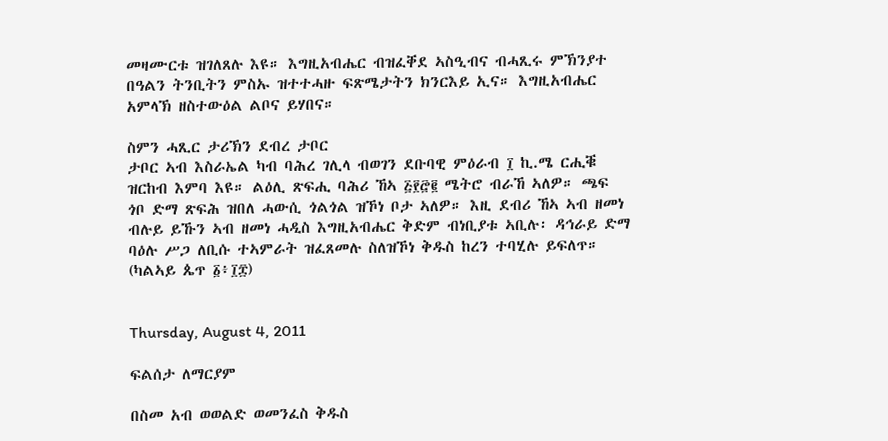መዛሙርቱ ዝገለጸሉ እዩ። እግዚአብሔር ብዝፈቐደ ኣስዒብና ብሓጺሩ ምኽንያተ በዓልን ትንቢትን ምስኡ ዝተተሓዙ ፍጽሜታትን ክንርእይ ኢና። እግዚአብሔር አምላኽ ዘስተውዕል ልቦና ይሃበና።

ስምን ሓጺር ታሪኽን ደብረ ታቦር
ታቦር ኣብ እስራኤል ካብ ባሕረ ገሊላ ብወገን ደቡባዊ ምዕራብ ፲ ኪ.ሜ ርሒቑ ዝርከብ እምባ እዩ። ልዕሊ ጽፍሒ ባሕሪ ኸኣ ፭፻፸፪ ሜትሮ ብራኸ ኣለዎ። ጫፍ ጎቦ ድማ ጽፍሕ ዝበለ ሓውሲ ጎልጎል ዝኾነ ቦታ ኣለዎ። እዚ ደብሪ ኸኣ ኣብ ዘመነ ብሉይ ይኹን ኣብ ዘመነ ሓዲስ እግዚአብሔር ቅድም ብነቢያቱ ኣቢሉ፡ ዳኅራይ ድማ ባዕሉ ሥጋ ለቢሱ ተኣምራት ዝፈጸመሉ ስለዝኾነ ቅዱስ ከረን ተባሂሉ ይፍለጥ። (ካልኣይ ጴጥ ፩፥፲፰)


Thursday, August 4, 2011

ፍልሰታ ለማርያም

በስመ አብ ወወልድ ወመንፈስ ቅዱስ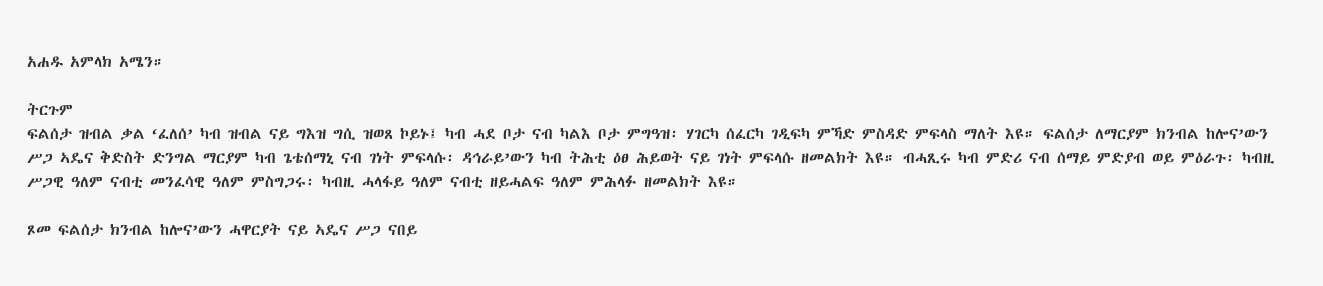አሐዱ አምላክ አሜን።

ትርጉም
ፍልሰታ ዝብል ቃል ‘ፈለሰ’ ካብ ዝብል ናይ ግእዝ ግሲ ዝወጸ ኮይኑ፤ ካብ ሓደ ቦታ ናብ ካልእ ቦታ ምግዓዝ፡ ሃገርካ ሰፈርካ ገዲፍካ ምኻድ ምስዳድ ምፍላስ ማለት እዩ። ፍልሰታ ለማርያም ክንብል ከሎና’ውን ሥጋ ኣዴና ቅድስት ድንግል ማርያም ካብ ጌቴሰማኒ ናብ ገነት ምፍላሱ፡ ዳኅራይ’ውን ካብ ትሕቲ ዕፀ ሕይወት ናይ ገነት ምፍላሱ ዘመልክት እዩ። ብሓጺሩ ካብ ምድሪ ናብ ሰማይ ምድያብ ወይ ምዕራጉ፡ ካብዚ ሥጋዊ ዓለም ናብቲ መንፈሳዊ ዓለም ምስግጋሩ፡ ካብዚ ሓላፋይ ዓለም ናብቲ ዘይሓልፍ ዓለም ምሕላፉ ዘመልክት እዩ።

ጾመ ፍልሰታ ክንብል ከሎና’ውን ሓዋርያት ናይ ኣዴና ሥጋ ናበይ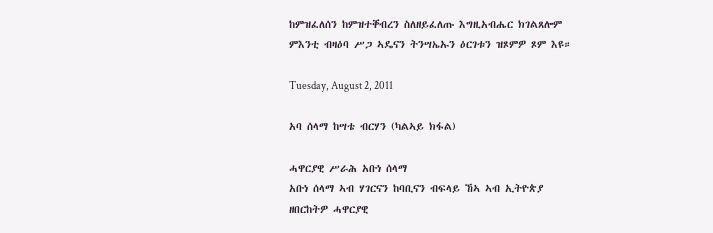ከምዝፈለሰን ከምዝተቐብረን ስለዘይፈለጡ እግዚአብሔር ክገልጸሎም ምእንቲ ብዛዕባ ሥጋ ኣዴናን ትንሣኤኡን ዕርገቱን ዝጾምዎ ጾም እዩ።

Tuesday, August 2, 2011

አባ ሰላማ ከሣቴ ብርሃን (ካልኣይ ክፋል)

ሓዋርያዊ ሥራሕ አቡነ ሰላማ
አቡነ ሰላማ ኣብ ሃገርናን ከባቢናን ብፍላይ ኸኣ ኣብ ኢትዮጵያ ዘበርከትዎ ሓዋርያዊ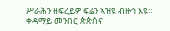ሥራሕን ዘፍረይዎ ፍሬን ኣዝዩ ብዙኅ እዩ። ቀዳማይ መንበር ጵጵስና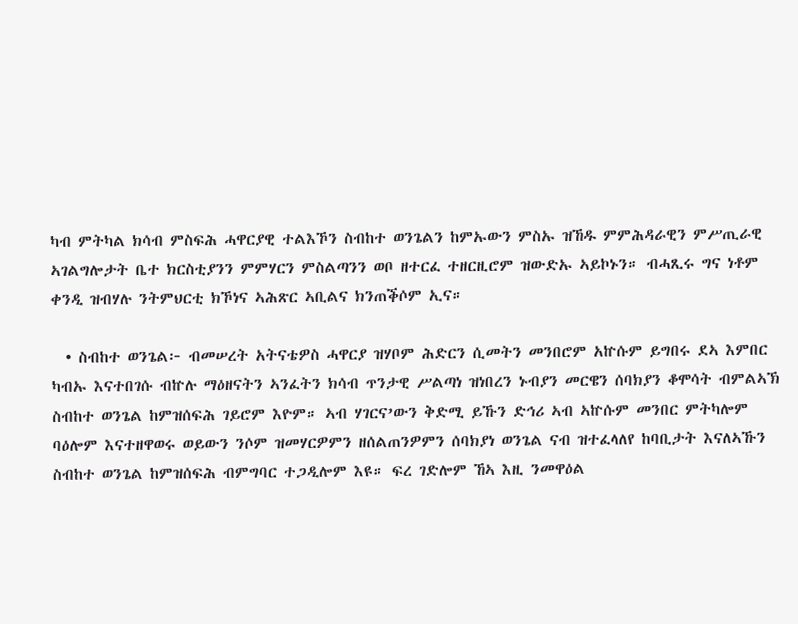ካብ ምትካል ክሳብ ምስፍሕ ሓዋርያዊ ተልእኾን ስብከተ ወንጌልን ከምኡውን ምስኡ ዝኸዱ ምምሕዳራዊን ምሥጢራዊ ኣገልግሎታት ቤተ ክርስቲያንን ምምሃርን ምስልጣንን ወቦ ዘተርፈ ተዘርዚሮም ዝውድኡ ኣይኮኑን። ብሓጺሩ ግና ነቶም ቀንዲ ዝብሃሉ ንትምህርቲ ክኾነና ኣሕጽር ኣቢልና ክንጠቕሶም ኢና።

  • ስብከተ ወንጌል፦ ብመሠረት አትናቴዎስ ሓዋርያ ዝሃቦም ሕድርን ሲመትን መንበሮም አኵሱም ይግበሩ ደኣ እምበር ካብኡ እናተበገሱ ብኵሉ ማዕዘናትን ኣንፈትን ክሳብ ጥንታዊ ሥልጣነ ዝነበረን ኑብያን መርዌን ሰባክያን ቆሞሳት ብምልኣኽ ስብከተ ወንጌል ከምዝሰፍሕ ገይሮም እዮም። ኣብ ሃገርና’ውን ቅድሚ ይኹን ድኅሪ ኣብ ኣኵሱም መንበር ምትካሎም ባዕሎም እናተዘዋወሩ ወይውን ንሶም ዝመሃርዎምን ዘሰልጠንዎምን ሰባክያነ ወንጌል ናብ ዝተፈላለየ ከባቢታት እናለኣኹን ስብከተ ወንጌል ከምዝሰፍሕ ብምግባር ተጋዲሎም እዩ። ፍረ ገድሎም ኸኣ እዚ ንመዋዕል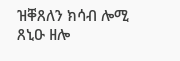ዝቐጸለን ክሳብ ሎሚ ጸኒዑ ዘሎ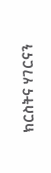ክርስትና ሃገርናን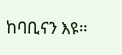ከባቢናን እዩ።